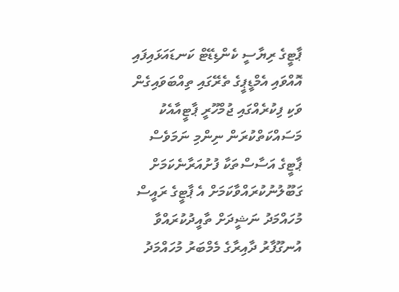ޕާޓީގެ ރިޔާސީ ކެންޑިޑޭޓް ކަނޑައަޅައިފައި އޮއްވައި އެމްޑީޕީގެ ތެރޭގައި ތިއްބަވައިގެން ވަކި ފިކުރެއްގައި ޖުމްހޫރީ ޕާޓީއާއެކު މަސައްކަތްކުރަން ނިންމި ނަމަވެސް ޕާޓީގެ އަސާސްތަކާ ފުށުއަރާނެކަމަށް ގަބޫލުނުކުރައްވާކަމަށް އެ ޕާޓީގެ ރައީސް މުހައްމަދު ނަޝީދަށް ތާއީދުކުރައްވާ އުނގޫފާރު ދާއިރާގެ މެމްބަރު މުހައްމަދު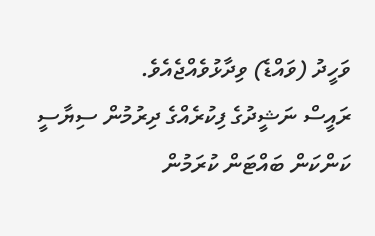ވަހީދު (ވައްޑެ) ވިދާޅުވެއްޖެއެވެ.
ރައީސް ނަޝީދުގެ ފިކުރެއްގެ ދިރުމުން ސިޔާސީ ކަންކަން ބައްޓަން ކުރަމުން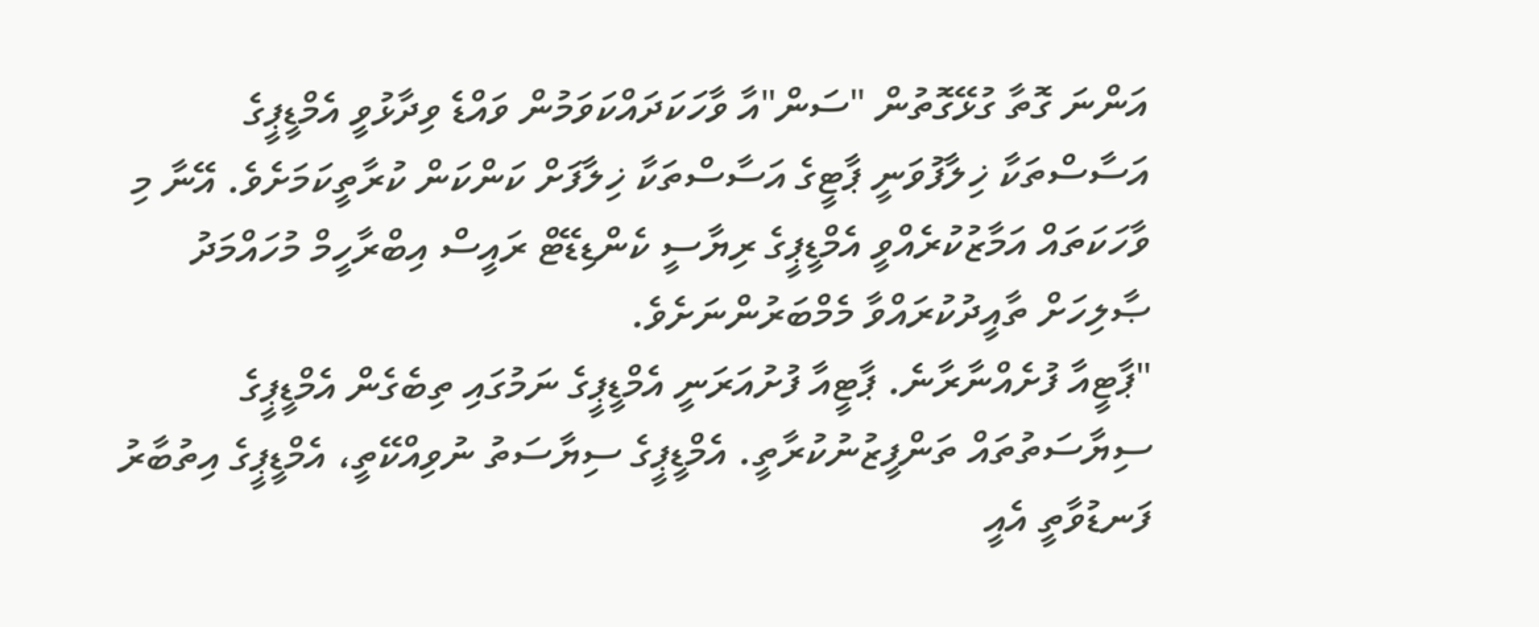އަންނަ ގޮތާ ގުޅޭގޮތުން "ސަން"އާ ވާހަކަދައްކަވަމުން ވައްޑެ ވިދާޅުވީ އެމްޑީޕީގެ އަސާސްތަކާ ޚިލާފުވަނީ ޕާޓީގެ އަސާސްތަކާ ޚިލާފަށް ކަންކަން ކުރާތީކަމަށެވެ. އޭނާ މި ވާހަކަތައް އަމާޒުކުރެއްވީ އެމްޑީޕީގެ ރިޔާސީ ކެންޑިޑޭޓް ރައީސް އިބްރާހީމް މުހައްމަދު ޞާލިހަށް ތާއީދުކުރައްވާ މެމްބަރުންނަށެވެ.
"ޕާޓީއާ ފުށެއްނާރާނެ. ޕާޓީއާ ފުށުއަރަނީ އެމްޑީޕީގެ ނަމުގައި ތިބެގެން އެމްޑީޕީގެ ސިޔާސަތުތައް ތަންފީޒުނުކުރާތީ. އެމްޑީޕީގެ ސިޔާސަތު ނުވިއްކޭތީ، އެމްޑީޕީގެ އިތުބާރު ފަނޑުވާތީ އެއީ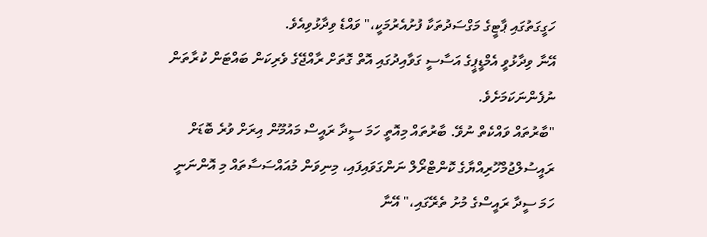ހަގީގަތުގައި ޕާޓީގެ މަގްސަދުތަކާ ފުށުއެރުމަކީ،" ވައްޑެ ވިދާޅުވިއެވެ.
އޭނާ ވިދާޅުވީ އެމްޑީޕީގެ އަސާސީ ގަވާއިދުގައި އޮތް ގޮތަށް ރާއްޖޭގެ ވެރިކަން ބައްޓަން ކުރާތަން ނުފެންނަކަމަށެވެ.
"ބާރުތައް ވައްކެތް ނުވޭ. ބާރުތައް މިއޮތީ ހަމަ ސީދާ ރައީސް މައުމޫން އިރަށް ވުރެ ބޮޑަށް ރައީސުލްޖުމްހޫރިއްޔާގެ ކޮންޓްރޯލް ނަންގަވައިފައި، މިނިވަން މުއައްސަސާތައް މި އޮންނަނީ ހަމަ ސީދާ ރައީސްގެ މުށު ތެރޭގައި،" އޭނާ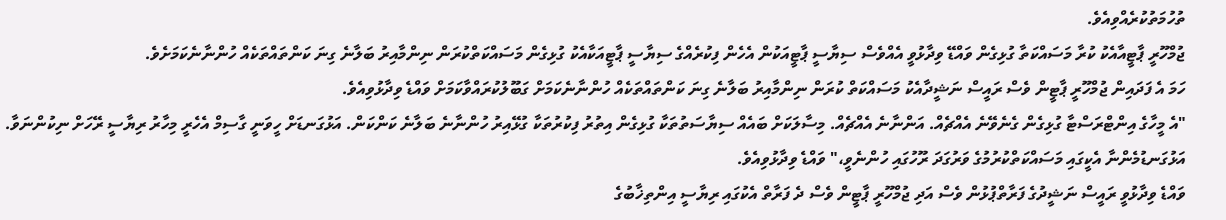ތުހުމަތުކުރެއްވިއެވެ.
ޖުމްހޫރީ ޕާޓީއާއެކު ކުރާ މަސައްކަތާ ގުޅިގެން ވައްޑޭ ވިދާޅުވީ އެއްވެސް ސިޔާސީ ޕާޓީއަކުން އެހެން ފިކުރެއްގެ ސިޔާސީ ޕާޓީއަކާއެކު ގުޅިގެން މަސައްކަތްކުރަން ނިންމާއިރު ބަލާނެ ގިނަ ކަންތައްތަކެއް ހުންނާނެކަމަށެވެ.
ހަމަ އެ ފަދައިން ޖުމްހޫރީ ޕާޓީން ވެސް ރައީސް ނަޝީދާއެކު މަސައްކަތް ކުރަން ނިންމާއިރު ބަލާނެ ގިނަ ކަންތައްތަކެއް ހުންނާނެކަމަށް ގަބޫލުކުރައްވާކަމަށް ވައްޑެ ވިދާޅުވިއެވެ.
"އެ މީހާގެ އިންޓްރަސްޓާ ގުޅިގެން ގެނެވޭނެ އެއްޗެއް. އަންނާނެ އެއްޗެއް. މިސާލަކަށް ބައެއް ސިޔާސަތުތަކާ ގުޅިގެން އިތުރު ފިކުރުތަކާ ގުޅޭއިރު ހުންނާނެ ބަލާނެ ކަންކަން. އަޅުގަނޑަށް ހީވަނީ ގާސިމް އެހެރީ މިހާރު ރިޔާސީ ރޭހަށް ނިކުންނަވާ. އަޅުގަނޑުމެންނާ އެކީގައި މަސައްކަތްކުރުމުގެ ވަރުގަދަ ރޫހުގައި ހުންނެވީ،" ވައްޑެ ވިދާޅުވިއެވެ.
ވައްޑެ ވިދާޅުވީ ރައީސް ނަޝީދުގެ ފަރާތްޕުޅުން ވެސް އަދި ޖުމްހޫރީ ޕާޓީން ވެސް ދެ ފަރާތް އެކުގައި ރިޔާސީ އިންތިޚާބުގެ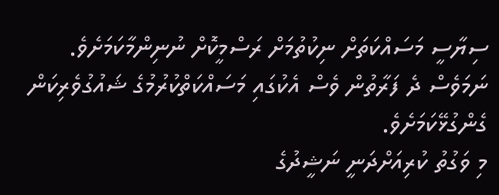ސިޔާސީ މަސައްކަތަށް ނިކުތުމަށް ރަސްމީކޮށް ނުނިންމާކަމަށެވެ.
ނަމަވެސް ދެ ފަރާތުން ވެސް އެކުގައި މަސައްކަތްކުރުމުގެ ޝައުގުވެރިކަން ގެންގުޅޭކަމަށެވެ.
މި ވަގުތު ކުރިއަށްދަނީ ނަޝީދުގެ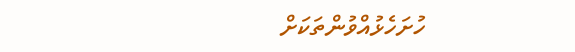ހުށަހެޅުއްވުންތަކަށް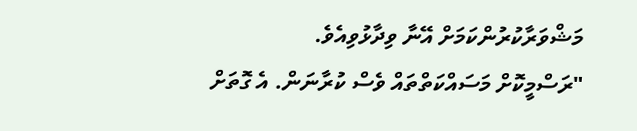މަޝްވަރާކުރުންކަމަށް އޭނާ ވިދާޅުވިއެވެ.
"ރަސްމީކޮށް މަސައްކަތްތައް ވެސް ކުރާނަން. އެ ގޮތަށް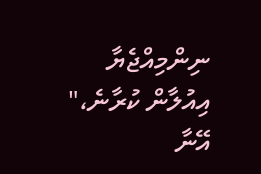ނިންމިއްޖެޔާ އިއުލާން ކުރާނެ،" އޭނާ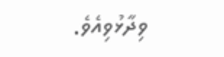ވިދާޅުވިއެވެ.